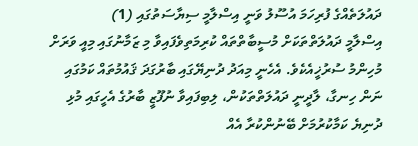ދައުލަތެއްގެ ފުރިހަމަ އުސޫލު ވަނީ އިސްލާމީ ސިޔާސަތުގައި (1)
އިސްލާމީ ދައުލަތްތަކަށް މުސީބާތްތައް ކުރިމަތިވެފައިވާ މި ޒަމާނުގައި މިއީ ވަރަށް މުހިންމު ސުރުޚީއެކެވެ. އެހެނީ މިއަދު ދުނިޔޭގައި ބާރުގަދަ ޤައުމުތައް ކަމުގައި ނަން ހިނގާ، ލާދީނީ ދައުލަތްތަކުން، ލިބިފައިވާ ނުފޫޒީ ބާރުގެ އެހީގައި މުޅި ދުނިޔެ ކަމާކުރުމަށް ބޭނުންކުރާ އެއް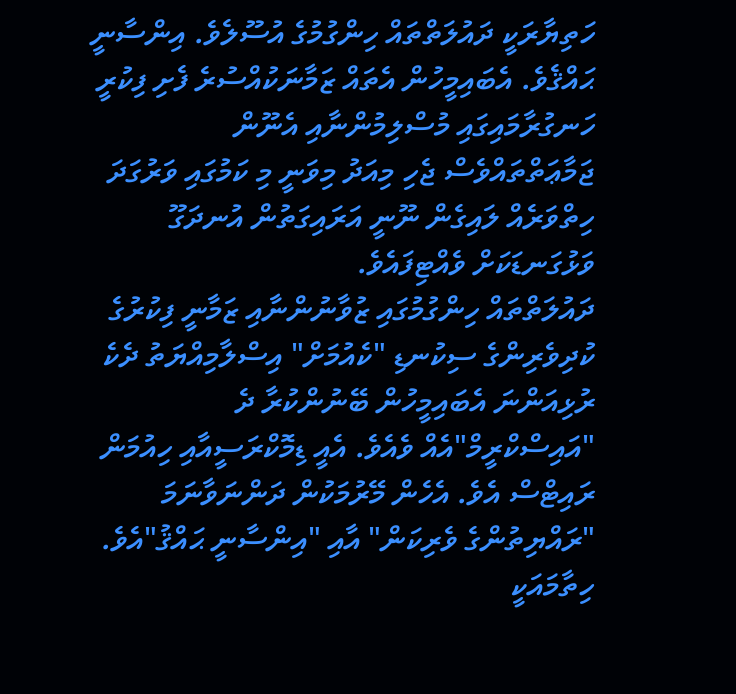ހަތިޔާރަކީ ދައުލަތްތައް ހިންގުމުގެ އުސޫލެވެ. އިންސާނީ ޙައްޤެވެ. އެބައިމީހުން އެތައް ޒަމާނަކުއްސުރެ ފެށި ފިކުރީ ހަނގުރާމައިގައި މުސްލިމުންނާއި އެނޫން ޖަމާޢަތްތައްވެސް ޖެހި މިއަދު މިވަނީ މި ކަމުގައި ވަރުގަދަ ހިތްވަރެއް ލައިގެން ނޫނީ އަރައިގަތުން އުނދަގޫ ވަޅުގަނޑަކަށް ވެއްޓިފައެވެ.
ދައުލަތްތައް ހިންގުމުގައި ޒުވާނުންނާއި ޒަމާނީ ފިކުރުގެ ކުދިވެރިންގެ ސިކުނޑި "ކެއުމަށް" އިސްލާމިއްޔަތު ދެކެ ރުޅިއަންނަ އެބައިމީހުން ބޭނުންކުރާ ދެ "އައިސްކްރީމް"އެއް ވެއެވެ. އެއީ ޑިމޮކްރަސީއާއި ހިއުމަން ރައިޓްސް އެވެ. އެހެން މޭރުމަކުން ދަންނަވާނަމަ "ރައްޔިތުންގެ ވެރިކަން" އާއި "އިންސާނީ ޙައްޤު"އެވެ. ހިތާމައަކީ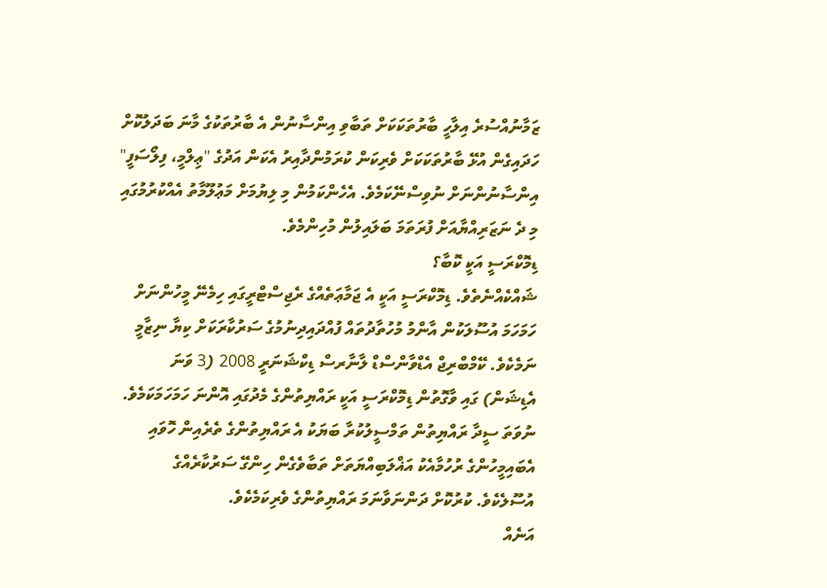ޒަމާނުއްސުރެ އިލާހީ ބާރުތަކަކަށް ތަބާވި އިންސާނުން އެ ބާރުތަކުގެ މާނަ ބަދަލުކޮށް ހަދައިގެން އުޅޭ ބާރުތަކަކަށް ވެރިކަން ކުރަމުންދާއިރު އެކަން އަދުގެ "ޢިލްމީ، ފިލޯސަފީ" އިންސާނުންނަށް ނުވިސްނޭކަމެވެ. އެހެންކަމުން މި ލިޔުމަށް މަޢުލޫމާތު އެއްކުރުމުގައި މި ދެ ނަޒަރިއްޔާއަށް ފުރަތަމަ ބަލައިލުން މުހިންމެވެ.
ޑިމޮކްރަސީ އަކީ ކޮބާ؟
ޝައްކެއްނެތެވެ. ޑިމޮކްރަސީ އަކީ އެ ޖަމާޢަތެއްގެ ރެޖިސްޓްރީގައި ހިމެނޭ މީހުންނަށް ހަމަހަމަ އުސޫލަކުން އާންމު މުހުތާދުތައް ފުއްދައިދިނުމުގެ ސަރުކާރަކަށް ކިޔާ ނިޒާމީ ނަމެކެވެ. ކޭމްބްރިޖް އެޑްވާންސްޑް ލާނާރސް ޑިކްޝަނަރީ 2008 (3 ވަނަ އެޑިޝަން) ގައި ވާގޮތުން ޑިމޮކްރަސީ އަކީ ރައްޔިތުންގެ މެދުގައި އޮންނަ ހަމަހަމަކަމެވެ. ނުވަތަ ސީދާ ރައްޔިތުން ތަމްސީލުކުރާ ބަޔަކު އެ ރައްޔިތުންގެ ތެރެއިން ހޮވައި އެބައިމީހުންގެ ރުހުމާއެކު އަޣްލަބިއްޔަތަށް ތަބާވެގެން ހިންގޭ ސަރުކާރެއްގެ އުސޫލެކެވެ. ކުރުކޮށް ދަންނަވާނަމަ ރައްޔިތުންގެ ވެރިކަމެކެވެ.
އަނެއް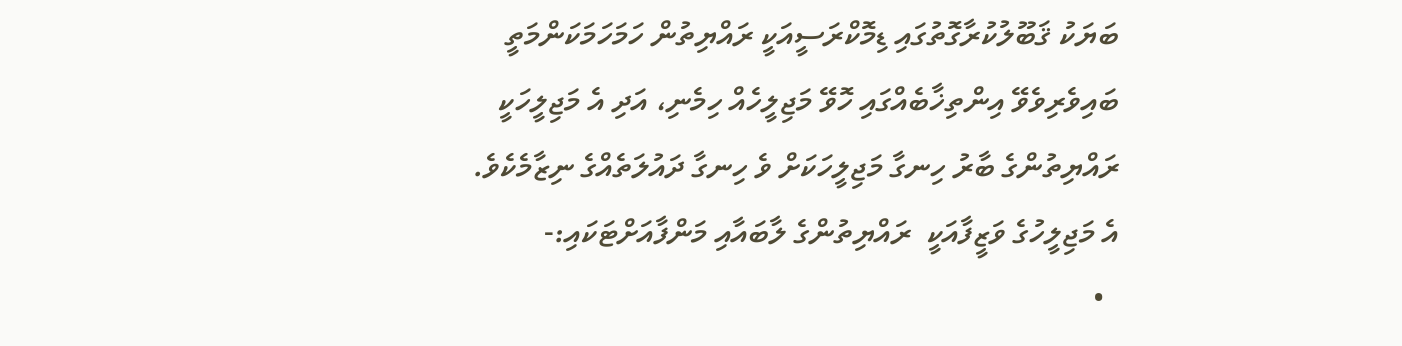ބަޔަކު ޤަބޫލުކުރާގޮތުގައި ޑިމޮކްރަސީއަކީ ރައްޔިތުން ހަމަހަމަކަންމަތީ ބައިވެރިވެވޭ އިންތިޚާބެއްގައި ހޮވޭ މަޖިލީހެއް ހިމެނި، އަދި އެ މަޖިލީހަކީ ރައްޔިތުންގެ ބާރު ހިނގާ މަޖިލީހަކަށް ވެ ހިނގާ ދައުލަތެއްގެ ނިޒާމެކެވެ.  އެ މަޖިލީހުގެ ވަޒީފާއަކީ  ރައްޔިތުންގެ ލާބައާއި މަންފާއަށްޓަކައި:-
  •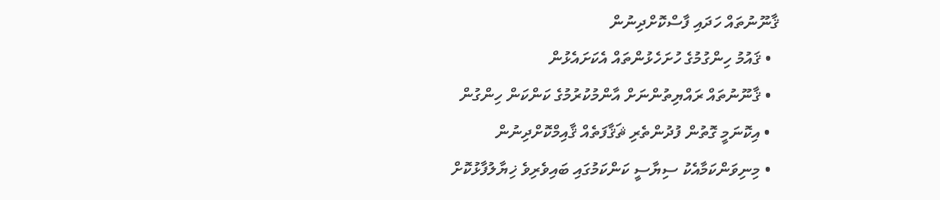ޤާނޫނުތައް ހަދައި ފާސްކޮށްދިނުން
  • ޤައުމު ހިންގުމުގެ ހުށަހެޅުންތައް އެކަށައެޅުން
  • ޤާނޫނުތައް ރައްޔިތުންނަށް އާންމުކުރުމުގެ ކަންކަން ހިންގުން
  • އިކޮނަމީ ގޮތުން ފުދުންތެރި ޘަޤާފަތެއް ޤާއިމްކޮށްދިނުން
  • މިނިވަންކަމާއެކު ސިޔާސީ ކަންކަމުގައި ބައިވެރިވެ ޚިޔާލުފާޅުކޮށް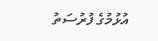އުޅުމުގެ ފުރުސަތު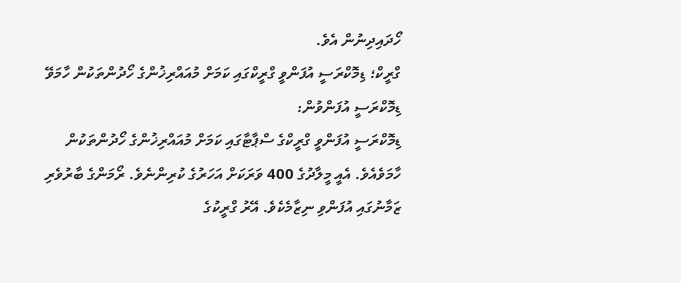ހޯދައިދިނުން އެވެ.
ގްރީކް؛ ޑިމޮކްރަސީ އުފަންވީ ގްރީކްގައި ކަމަށް މުއައްރިޚުންގެ ހޯދުންތަކުން ހާމަވޭ
ޑިމޮކްރަސީ އުފަންވުން:
ޑިމޮކްރަސީ އުފަންވީ ގްރީކްގެ ސްޕާޓާގައި ކަމަށް މުއައްރިޚުންގެ ހޯދުންތަކުން ހާމަވެއެވެ. އެއީ މީލާދުގެ 400 ވަރަކަށް އަހަރުގެ ކުރިންނެވެ. ރޯމަންގެ ބާރުވެރި ޒަމާނުގައި އުފަންވި ނިޒާމެކެވެ. އޭރު ގްރީކުގެ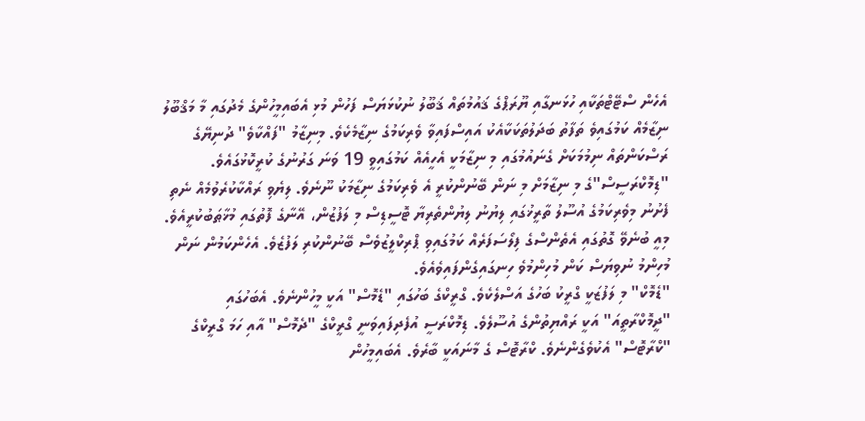އެހެން ސްޓޭޓްތަކާއި ހުޅަނގާއި ޔޫރަޕްގެ ޤައުމުތައް ޤަބޫލު ނުކުޅަޔަސް ފަހުން މުޅި އެބައިމީހުންގެ މެދުގައި މާ މަޤްބޫލު ނިޒާމެއް ކަމުގައިވެ ތަފާތު ބަދަލުތަކަކާއެކު އައިސްފައިވާ ވެރިކަމުގެ ނިޒާމެކެވެ. މިނިޒާމު "ފައްކާވެ" ދުނިޔޭގެ ރަސްކަންތައް ނިމުމަކަށް ގެނައުމުގައި މި ނިޒާމަކީ އެހީއެއް ކަމުގައިވީ 19 ވަނަ ގަރުނުގެ ކުރީކޮޅުގައެވެ.
"ޑިމޮކްރަސީސް"ގެ މި ނިޒާމަށް މި ނަން ބޭނުންކުރީ އެ ވެރިކަމުގެ ނިޒާމަކު ނޫނެވެ. ލިޔެވި ރައްކާކުރެވުމެއް ނެތި ފެށުނު މިވެރިކަމުގެ އުސޫލު ތާރީޚުގައި ލިޔުނު ލިޔުންތެރިޔާ ޓޮސީޑިސް މި ލަފުޒުން، އޭނާގެ ފޮތުގައި މުޚާޠަބުކުރީއެވެ. މިއީ ބުނެވޭ ގޮތުގައި އެތެންސްގެ ފިލޯސަފަރެއް ކަމުގައިވި ޕްރިކްލީޒުވެސް ބޭނުންކުރި ލަފުޒެވެ. އެހެންކަމުން ނަން މުހިންމު ނުވިޔަސް ކަން މުހިންމުވެ ހިނގައިގެންފައިވެއެވެ.
"ޑެމޮކް" މި ލަފުޒަކީ ގްރީކު ބަހުގެ އަސްލެކެވެ. ގްރީކްގެ ބަހުގައި "ޑެމޮސް" އަކީ މީހުންނެވެ. އެބަހުގައި "ދީމޮކްރާތީއަ" އަކީ ރައްޔިތުންގެ އުސޫލެވެ. ޑިމޮކްރަސީ އުފެދިފައިވަނީ ގްރީކްގެ "ދެމޮސް" އާއި ހަމަ ގްރީކްގެ "ކްރާޓޮސް" އެކުވެގެންނެވެ. ކްރާޓޮސް ގެ މާނައަކީ ބާރެވެ. އެބައިމީހުން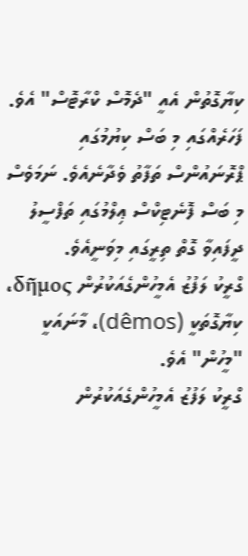ކިޔާގޮތުން އެއީ "ދެމޮސް ކްރާޓޮސް" އެވެ. ފަހަރެއްގައި މި ބަސް ކިޔުމުގައި ޕްރޮނައުންސް ތަފާތު ވެދާނެއެވެ. ނަމަވެސް މި ބަސް ފޮނެޓިކްސް ޢިލްމުގައި ތަފްސީލު ދީފައިވާ ގޮތް ތިރީގައި މިވަނީއެވެ.
ގްރީކު ލަފުޒު އެމީހުންގެއަކުރުން δῆμος، ކިޔާގޮތަކީ (dêmos)، މާނައަކީ "މީހުން" އެވެ.
ގްރީކު ލަފުޒު އެމީހުންގެއަކުރުން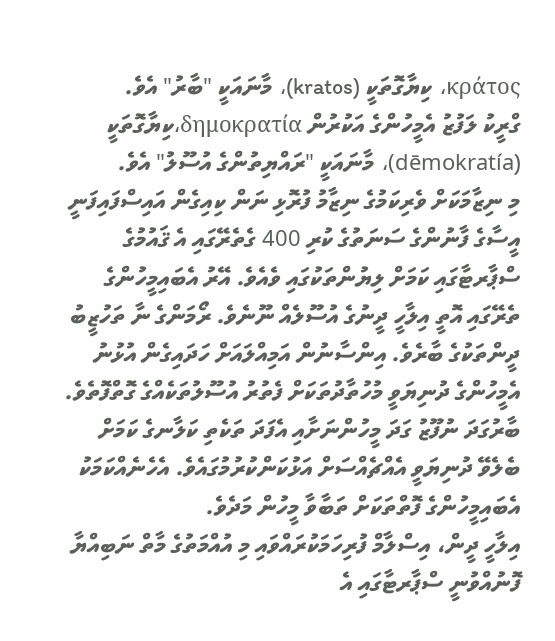κράτος، ކިޔާގޮތަކީ (kratos)، މާނައަކީ "ބާރު" އެވެ.
ގްރީކު ލަފުޒު އެމީހުންގެ އަކުރުން δημοκρατία،ކިޔާގޮތަކީ (dēmokratía)، މާނައަކީ "ރައްޔިތުންގެ އުސޫލު" އެވެ.
މި ނިޒާމަކަށް ވެރިކަމުގެ ނިޒާމު ފުރޮޅި ނަން ކިއިގެން އައިސްފައިފަނީ އީސާގެ ފާނުންގެ ސަނަތުގެ ކުރި 400 ގެތެރޭގައި އެ ޤައުމުގެ ސްޕާރޓާގައި ކަމަށް ލިޔުންތަކުގައި ވެއެވެ. އޭރު އެބައިމީހުންގެ ތެރޭގައި އޮތީ އިލާހީ ދީނުގެ އުސޫލެއް ނޫނެވެ. ރޯމަންގެ ނާ ތަހުޒީބު ދީންތަކުގެ ބާރެވެ. އިންސާނުން އަމިއްލައަށް ހަދައިގެން އުޅުނު އެމީހުންގެ ދުނިޔަވީ މުހުތާދުތަކަށް ފެތުރު އުސޫލުތަކެއްގެ ގޮތްފޮތެވެ. ބާރުގަދަ ނުފޫޒު ގަދަ މީހުންނަށާއި އެފަދަ ތަކެތި ކަލާނގެ ކަމަށް ބެލެވޭ ދުނިޔަވީ އެއްޗެއްސަށް އަޅުކަންކުރުމުގައެވެ. އެހެނެއްކަމަކު އެބައިމީހުންގެ ފޮތްތަކަށް ތަބާވާ މީހުން މަދެވެ.
އިލާހީ ދީން، އިސްލާމް ފުރިހަމަކުރައްވައި މި އުއްމަތުގެ މާތް ނަބިއްޔާ ފޮނުއްވުނީ ސްޕާރޓާގައި އެ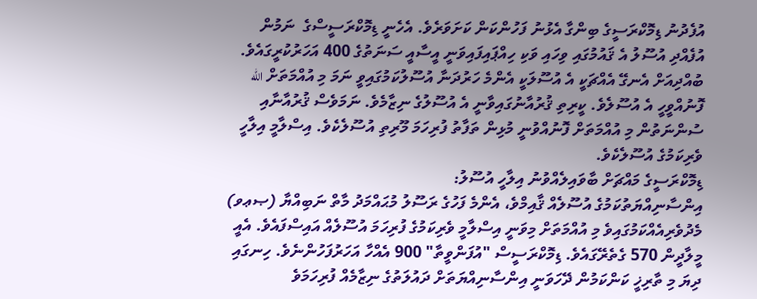އުފެދުނު ޑިމޮކްރަސީގެ ބިންގާ އެޅުނު ފަހުންކަން ކަށަވަރެވެ. އެހެނީ ޑިމޮކްރަސީސްގެ  ނަމުން އުފެއްދި އުސޫލު އެ ޤައުމުގައި ވިހައި ވަކި ހިއްޕައިފައިވަނީ އީސާއީ ސަނަތުގެ 400 އަހަރުކުރީގައެވެ. ބުއްދިއަށް އެނގޭ އެއްޗަކީ އެ އުސޫލަކީ އެންމެ ހަރުދަނާ އުސޫލުކަމުގައިވީ ނަމަ މި އުއްމަތަށް الله ފޮނުއްވީހީ އެ އުސޫލެވެ. ކީރިތި ޤުރުއާނުގައިވާނީ އެ އުސޫލުގެ ނިޒާމެވެ. ނަމަވެސް ޤުރުއާނާއި ސުންނަތުން މި އުއްމަތަށް ފޮނުއްވުނީ މުޅިން ތަފާތު ފުރިހަމަ މޫރިތި އުސޫލެކެވެ. އިސްލާމީ އިލާހީ ވެރިކަމުގެ އުސޫލެކެވެ.
ޑިމޮކްރަސީގެ މައްޗަށް ބާވައިލެއްވުނު އިލާހީ އުސޫލު:
އިންސާނިއްޔަތުކަމުގެ އުސޫލެއް ޤާއިމްވެ، އެންމެ ފަހުގެ ރަސޫލު މުޙައްމަދު މާތް ނަބިއްޔާ (ޞޢވ) މެދުވެރިއެއްކަމުގައިވެ މި އުއްމަތަށް މިވަނީ އިސްލާމީ ވެރިކަމުގެ ފުރިހަމަ އުސޫލެއް އައިސްފައެވެ. އެއީ މީލާދީން 570 ގެތެރޭގައެވެ. ޑިމޮކްރަސީސް "އުފަންވީތާ" 900 އެއްހާ އަހަރުފަހުންނެވެ. ހިނގައި ދިޔަ މި ތާރިޚީ ކަންކަމުން ދޭހަވަނީ އިންސާނިއްޔަތަށް ދައުލަތުގެ ނިޒާމެއް ފުރިހަމަވެ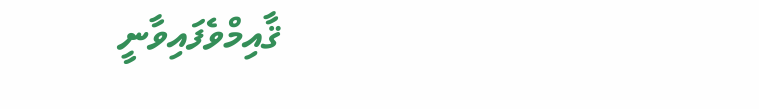ޤާއިމްވެފައިވާނީ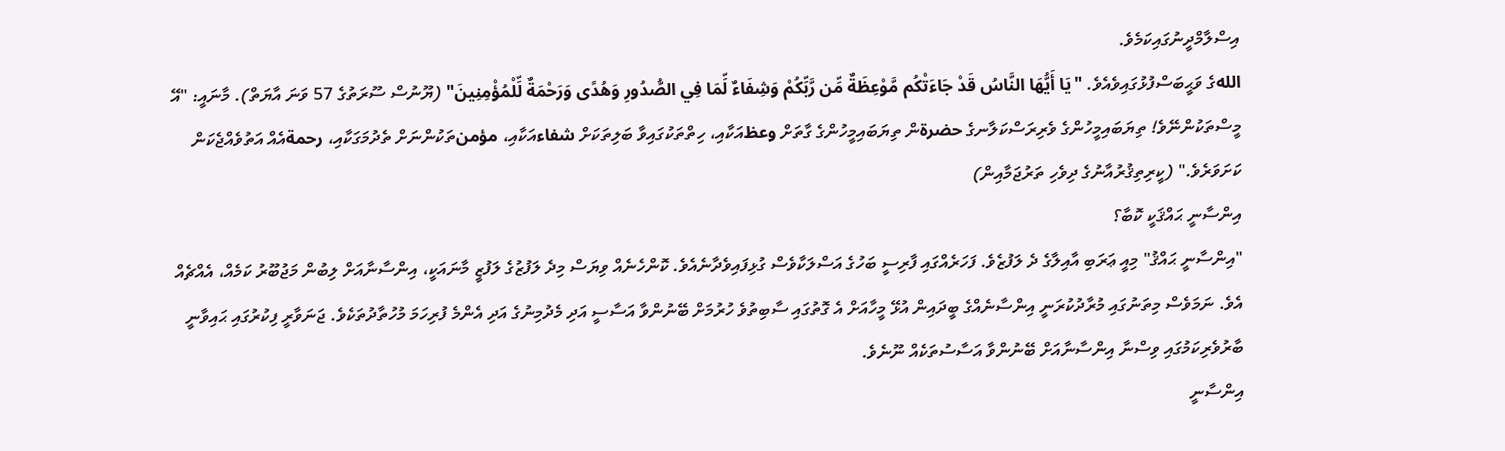އިސްލާމްދީނުގައިކަމެވެ.
اللهގެ ވަޙީބަސްފުޅުގައިވެއެވެ. "يَا أَيُّهَا النَّاسُ قَدْ جَاءَتْكُم مَّوْعِظَةٌ مِّن رَّبِّكُمْ وَشِفَاءٌ لِّمَا فِي الصُّدُورِ وَهُدًى وَرَحْمَةٌ لِّلْمُؤْمِنِينَ" (ޔޫނުސް ސޫރަތުގެ 57 ވަނަ އާޔަތް). މާނައީ: "އޭ މީސްތަކުންނޭވެ! ތިޔަބައިމީހުންގެ ވެރިރަސްކަލާނގެ حضرةން ތިޔަބައިމީހުންގެ ގާތަށް وعظއަކާއި، ހިތްތަކުގައިވާ ބަލިތަކަށް شفاءއަކާއި، مؤمنތަކުންނަށް ތެދުމަގަކާއި، رحمةއެއް އަތުވެއްޖެކަން ކަށަވަރެވެ." (ކީރިތިޤުރުއާނުގެ ދިވެހި ތަރުޖަމާއިން)
އިންސާނީ ޙައްޤަކީ ކޮބާ؟
"އިންސާނީ ޙައްޤު" މިއީ ޢަރަބި އާއިލާގެ ދެ ލަފުޒެވެ. ފަހަރެއްގައި ފާރިސީ ބަހުގެ އަސްލަކާވެސް ގުޅިފައިވެދާނެއެވެ. ކޮންހެނެއް ވިޔަސް މިދެ ލަފުޒުގެ ލަފުޒީ މާނައަކީ، އިންސާނާއަށް ލިބުން މަޖުބޫރު ކަމެއް، އެއްޗެއް އެވެ. ނަމަވެސް މިތަނުގައި މުރާދުކުރަނީ އިންސާނެއްގެ ބީދައިން އުޅޭ މީހާއަށް އެ ގޮތުގައި ސާބިތުވެ ހުރުމަށް ބޭނުންވާ އަސާސީ އަދި މެދުމިނުގެ އަދި އެންމެ ފުރިހަމަ މުހުތާދުތަކެވެ. ޖަނަވާރީ ފިކުރުގައި ޙައިވާނީ ބާރުވެރިކަމުގައި ވިސްނާ އިންސާނާއަށް ބޭނުންވާ އަސާސުތަކެއް ނޫނެވެ.
އިންސާނީ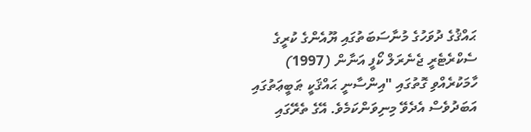ޙައްޤުގެ ދުވަހުގެ މުނާސަބަތުގައި ޔޫއެންގެ ކުރީގެ ސެކްރެޓެރީ ޖެނެރަލް ކޯފީ އަނާން (1997) ހާމަކުރެއްވި ގޮތުގައި "އިންސާނީ ޙައްޤަކީ ޠަބީޢަތުގައި އަބަދުވެސް އެދެވޭ މިނިވަންކަމެވެ. އޭގެ ތެރޭގައި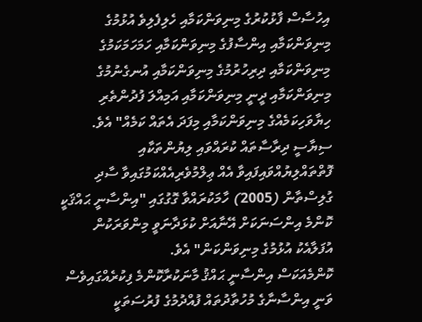އިހުސާސް ފާޅުކުރުގެ މިނިވަންކަމާއި ހެލިފެލިވެ އުޅުމުގެ މިނިވަންކަމާއި އިންސާފުގެ މިނިވަންކަމާއި ހަމަހަމަކަމުގެ މިނިވަންކަމާއި ދިރިހުރުމުގެ މިނިވަންކަމާއި އުނގެނުމުގެ މިނިވަންކަމާއި ދީނީ މިނިވަންކަމާއި އަމިއްލަ ފުދުންތެރި ހިޔާވަހިކަމެއްގެ މިނިވަންކަމާއި މިފަދަ އެތައް ކަމެއް" އެވެ.
ސިޔާސީ ދިރާސާތައް ކުރައްވައި ލިޔުންތަކާއި ފޮތްތައްލިޔުއްވައިފައިވާ އެއް ޢިލްމުވެރިއެއްކަމުގައިވާ ސާދި ގުލިސްތާން (2005) ހާމަކުރައްވާ ގޮގުގައި "އިންސާނީ ޙައްޤަކީ ކޮންމެ އިންސަނަކަށް އޭނާއަށް ކުޅަދާނަވީ މިންވަރަކުން އުފަލާއެކު އުޅުމުގެ މިނިވަންކަން" އެވެ.
ކޮންމެއަކަސް އިންސާނީ ޙައްޤު މާނަކުރާކޮންމެ ފިކުރެއްގައިވެސް ވަނީ އިންސާނާގެ މުހުތާދުތައް ފުއްދުމުގެ ފުރުސަތަކީ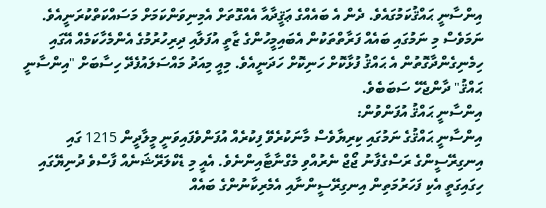އިންސާނީ ޙައްޤުކަމުގައެވެ. ދެން އެ ބައެއްގެ ޢަޤީދާއާ އެއްގޮތަށް އެމިނިވަންކަމަށް މަސައްކަތްކުރަނީއެވެ. ނަމަވެސް މި ނަމުގައި ބައެއް ފަރާތްތަކުން އެބައިމީހުންގެ ޒާތީ އުފަލާއި ދިރިހުރުމުގެ އެންމެހާކަމެއް އޭގައި ހިމެނިގެންދާގޮތުން އެ ޙައްޤު ފުޅާކޮށް ހަނިކޮށް ހަދަނީއެވެ. މިއީ މިއަދު މައްސަލައުފެދޭ ހިސާބަށް "އިންސާނީ ޙައްޤު" ދާންޖެހޭ ސަބަބެވެ.
އިންސާނީ ޙައްޤު އުފަންވުން:
އިންސާނީ ޙައްޤުގެ ނަމުގައި ކިރިޔާވެސް މާނަކުރެވޭ ފިކުރެއް އުފަންވެފައިވަނީ މީލާދީން 1215 ގައި އިނގިރޭސީންގެ ރަސްގެފާނު ޖޯޖް ނެރުއްވި މެގްނާޓާއިންނެވެ. އެއީ މި ޑެކްލަރޭޝަނެއް ފާސްވެ ދުނިޔޭގައި ހިގައިގަތީ އެކި ފަހަރުމަތިން އިނގިރޭސީންނާއި އެމެރިކާނުންގެ ބައެއް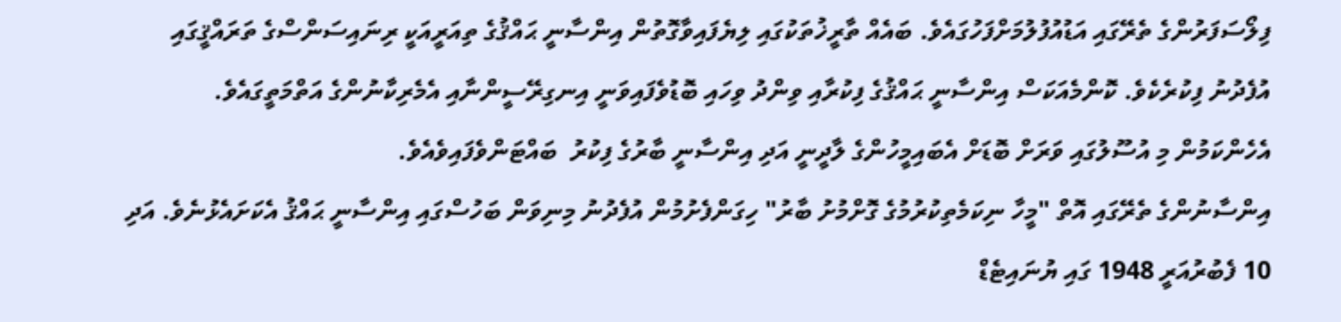ފިލޯސަފަރުންގެ ތެރޭގައި އަޑުއުފުލުމަށްފަހުގައެވެ. ބައެއް ތާރީޚުތަކުގައި ލިޔެފައިވާގޮތުން އިންސާނީ ޙައްޤުގެ ތިއަރީއަކީ ރިނައިސަންސްގެ ތަރައްޤީގައި އުފެދުނު ފިކުރެކެވެ. ކޮންމެއަކަސް އިންސާނީ ޙައްޤުގެ ފިކުރާއި ވިންދު ވިހައި ބޮޑުވެފައިވަނީ އިނގިރޭސީންނާއި އެމެރިކާނުންގެ އަތްމަތީގައެވެ. އެހެންކަމުން މި އުސޫލުގައި ވަރަށް ބޮޑަށް އެބައިމީހުންގެ ލާދީނީ އަދި އިންސާނީ ބާރުގެ ފިކުރު  ބައްޓަންވެފައިވެއެވެ.
އިންސާނުންގެ ތެރޭގައި އޮތް "މީހާ ނިކަމެތިކުރުމުގެ ގޮށްމުށު ބާރު" ހިގަންފެށުމުން އުފެދުނު މިނިވަން ބަހުސްގައި އިންސާނީ ޙައްޤު އެކަށައެޅުނެވެ. އަދި 10 ފެބުރުއަރީ 1948 ގައި ޔުނައިޓެޑް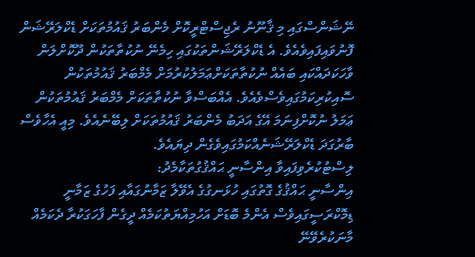ނޭޝަންސްގައި މި ޤާނޫނު ރެޖިސްޓްރީކޮށް މެންބަރު ޤައުމުތަކަށް ޑެކްލަރޭޝަން ފޮނުވައިފައިވެއެވެ. އެ ޑެކްލަރޭޝަންތަކުގައި ހިމެނޭ ނުކުތާތަކުން ދޫކޮށްލަން ވާހަކަދައްކައި ބައެއް ނުކުތާތަކަށްޢަމަލުކުރުމަށް މެމްބަރު ޤައުމުތަކުން ސޮއިކުރިކަމުގައިވެސްވެއެވެ. އެއްބަސްވާ ނުކުތާތަކަށް މެމްބަރު ޤައުމުތަކުން ޢަމަލު ނުކޮށްފިނަމަ އޭގެ އަދަބު މެންބަރު ޤައުމުތަކަށް ލިބޭނެއެވެ. މިއީ އެހާވެސް ބާރުގަދަ ޑެކްލަރޭޝަނެއްކަމުގައިވެގެން ދިޔައެވެ.
ލިސްޓުކުރެވިފައިވާ އިންސާނީ ޙައްޤުގުތަކާމެދު:
އިންސާނީ ޙައްޤުގެ ގޮތުގައި ހުޅަނގުގެ އެވޭލާ ޒަމާނުގައާއި ފަހުގެ ޒަމާނީ ޑިމޮކްރަސީގައިވެސް އެންމެ ބޮޑަށް އަހުމިއްޔަތުކަމެއް ދީގެން ފާހަގަކުރާ ދެކަމެއް މާނަކުރެވޭނޭ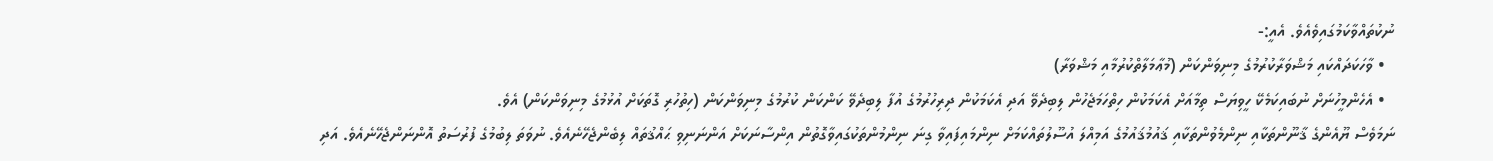ނުކުތައްވާކަމުގައިވެއެވެ. އެއީ:-
  • ވާހަކަދައްކައި މަޝްވަރާކުރުމުގެ މިނިވަންކަން (މުޢާމަލާތްކުރުމާއި މަޝްވަރާ)
  • އެހެންމީހުނަށް ނުބައިކަމެކޭ ހީވިޔަސް ތިމާއަށް އެކަމަކުން ހިތްހަމަޖެހުން ލިބިދެވޭ އަދި އެކަމަކުން ދިރިހުރުމުގެ އުފާ ލިބިދެވޭ ކަންކަން ކުރުމުގެ މިނިވަންކަން (ހިތުހުރި ގޮތަކަށް އުޅުމުގެ މިނިވަންކަން) އެވެ.
ނަމަވެސް ޔޫއެންގެ ޤާނޫންތަކާއި ނިންމެވުންތަކާއި ޤައުމުޤައުމުގެ އަމިއްލަ އުސޫލުތައްކަމަށް ނިންމައިފައިވާ ގިނަ ނިންމުންތަކުގައިވާގޮތުން އިންސާނަކަށް އަންނަނިވި ޙައްޤުތައް ލިބެންޖެހޭނެއެވެ. ނުވަތަ ލިބުމުގެ ފުރުސަތު އޮންނަންޖެހޭނެއެވެ. އަދި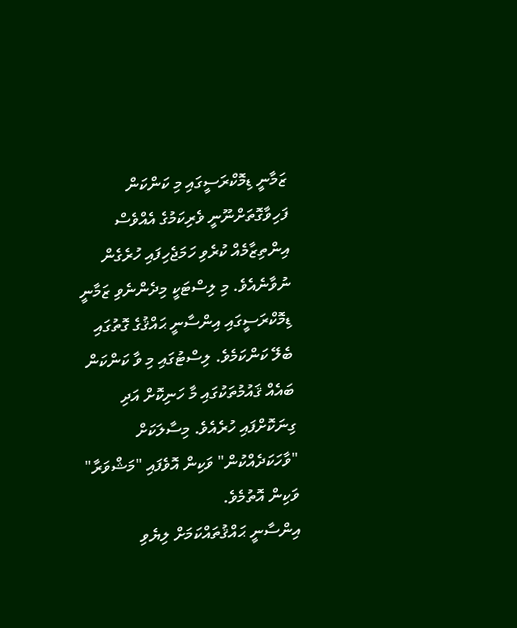ޒަމާނީ ޑިމޮކްރަސީގައި މި ކަންކަން ފަހިވާގޮތަށްނޫނީ ވެރިކަމުގެ އެއްވެސް އިންތިޒާމެއް ކުރެވި ހަމަޖެހިފައި ހުރެގެން ނުވާނެއެވެ. މި ލިސްޓަކީ މިދެންނެވި ޒަމާނީ ޑިމޮކްރަސީގައި އިންސާނީ ޙައްޤުގެ ގޮތުގައި ބެލޭ ކަންކަމެވެ. ލިސްޓުގައި މި ވާ ކަންކަން ބައެއް ޤައުމުތަކުގައި މާ ހަނިކޮށް އަދި ގިނަކޮށްފައި ހުރެއެވެ. މިސާލަކަށް "ވާހަކަދެއްކުން" ވަކިން އޮވެފައި "މަޝްވަރާ" ވަކިން އޮތުމެވެ.
އިންސާނީ ޙައްޤުތައްކަމަށް ލިޔެވި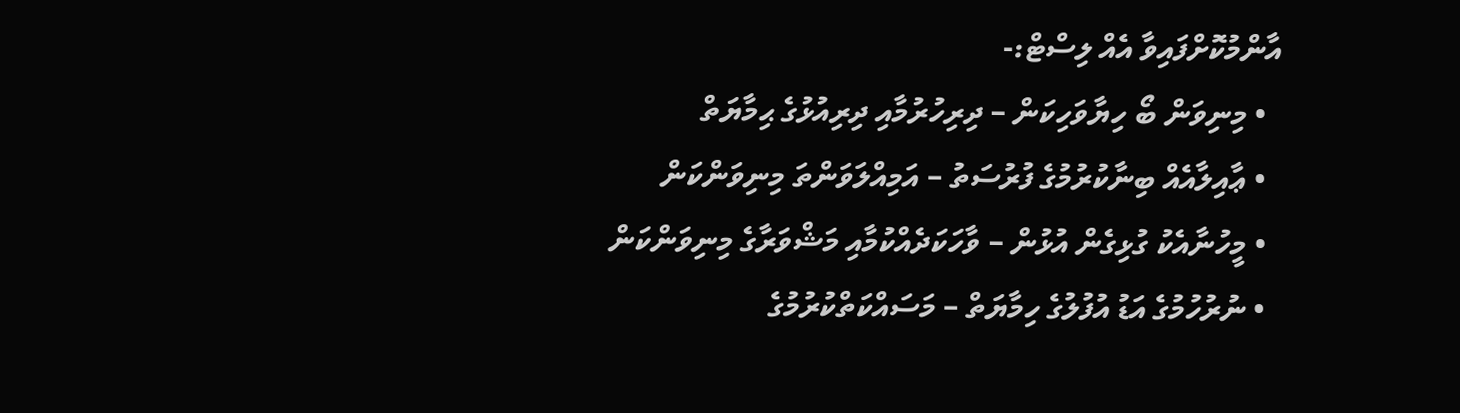އާންމުކޮށްފައިވާ އެއް ލިސްޓް:-
  • މިނިވަން ބޯ ހިޔާވަހިކަން – ދިރިހުރުމާއި ދިރިއުޅުގެ ޙިމާޔަތް
  • ޢާއިލާއެއް ބިނާކުރުމުގެ ފުރުސަތު – އަމިއްލަވަންތަ މިނިވަންކަން
  • މީހުނާއެކު ގުޅިގެން އުޅުން – ވާހަކަދެއްކުމާއި މަޝްވަރާގެ މިނިވަންކަން
  • ނުރުހުމުގެ އަޑު އުފުލުގެ ހިމާޔަތް – މަސައްކަތްކުރުމުގެ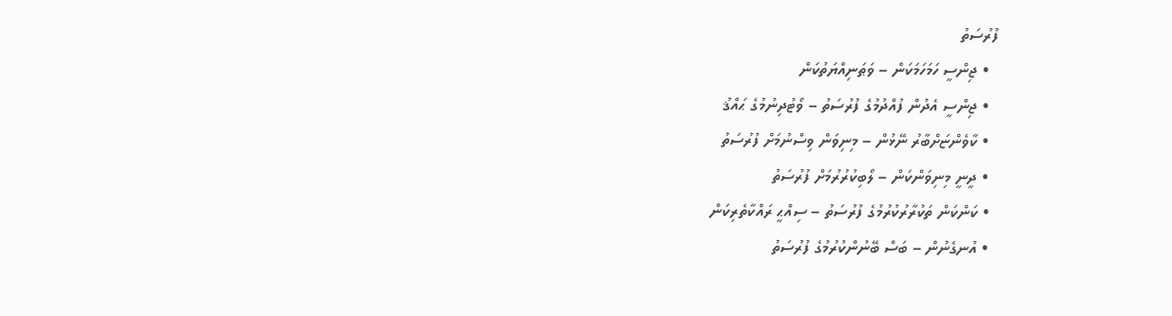ފުރުސަތު
  • ޖިންސީ ހަމަހަމަކަން – ވަޠަނިއްޔަތުކަން
  • ޖިންސީ އެދުން ފުއްދުމުގެ ފުރުސަތު – ވޯޓުދިނުމުގެ ޙައްޤު
  • ކާވެންޏަށްބާރު ނޭޅުން – މިނިވަން ވިސްނުމަށް ފުރުސަތު
  • ދީނީ މިނިވަންކަން – ލޯބިކުރުރުމަށް ފުރުސަތު
  • ކަންކަން ތަކުރާރުކުރުމުގެ ފުރުސަތު – ސިއްޙީ ރައްކާތެރިކަން
  • އުނގެނުން – ބަސް ބޭނުންކުރުމުގެ ފުރުސަތު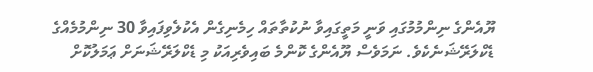ޔޫއެންގެ ނިންމުމުގައި ވަނީ މަތީގައިވާ ނުކުތާތައް ހިމެނިގެން އެކުލެވިފައިވާ 30 ނިންމުމެއްގެ ޑެކްލަރޭޝަނެކެވެ. ނަމަވެސް ޔޫއެންގެ ކޮންމެ ބައިވެރިއަކު މި ޑެކްލަރޭޝަނަށް ޢަމަލުކޮށް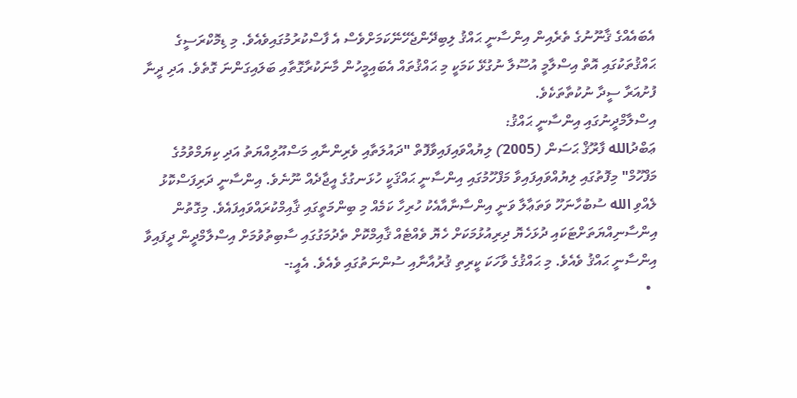އެބައެއްގެ ޤާނޫނުގެ ތެރެއިން އިންސާނީ ޙައްޤު ލިބިދޭންޖެހޭނޭކަމަށްވެސް އެ ފާސްކުރުމުގައިވެއެވެ. މި ޑިމޮކްރަސީގެ ޙައްޤުތަކުގައި އޮތް އިސްލާމީ އުސޫލާ ނުގުޅޭ ކަމަކީ މި ޙައްޤުތައް އެބައިމީހުން މާނަކުރާގޮތާއި ބަލައިގަންނަ ގޮތެވެ. އަދި ދީނާ ފުށުއަރާ ސީދާ ނުކުތާތަކެވެ.
އިސްލާމްދީނުގައި އިންސާނީ ޙައްޤު:
ޢަބްދުالله ފާރޫޤް ޙަސަން (2005) ލިޔުއްވައިފައިވާފޮތް "ދައުލަތާއި ވެރިންނާއި މަސްއޫލިއްޔަތު އަދި ކިޔަމްވުމުގެ މަފްހޫމް" މިފޮތުގައި ލިޔުއްވައިފައިވާ މަފްހޫމުގައި އިންސާނީ ޙައްޤަކީ ހުޅަނގުގެ އީޖާދެއް ނޫނެވެ. އިންސާނީ ދަރިފަސްކޮޅު ލެއްވި الله ސުބުހާނަހޫ ވަތަޢާލާ ވަނީ އިންސާނާއާއެކު ހުރިހާ ކަމެއް މި ބިންމަތީގައި ޤާއިމްކުރައްވައިފައެވެ. މިގޮތުން އިންސާނިއްޔަތަށްޓަކައި ދުޅަހެޔޮ ދިރިއުޅުމަކަށް ހެޔޮ ވެއްޓެއް ޤާއިމްކޮށް ތެދުމަގުގައި ސާބިތުވުމަށް އިސްލާމްދީން ދީފައިވާ އިންސާނީ ޙައްޤު ވެއެވެ. މި ޙައްޤުގެ ވާހަކަ ކީރިތި ޤުރުއާނާއި ސުންނަތުގައި ވެއެވެ. އެއީ:-
  •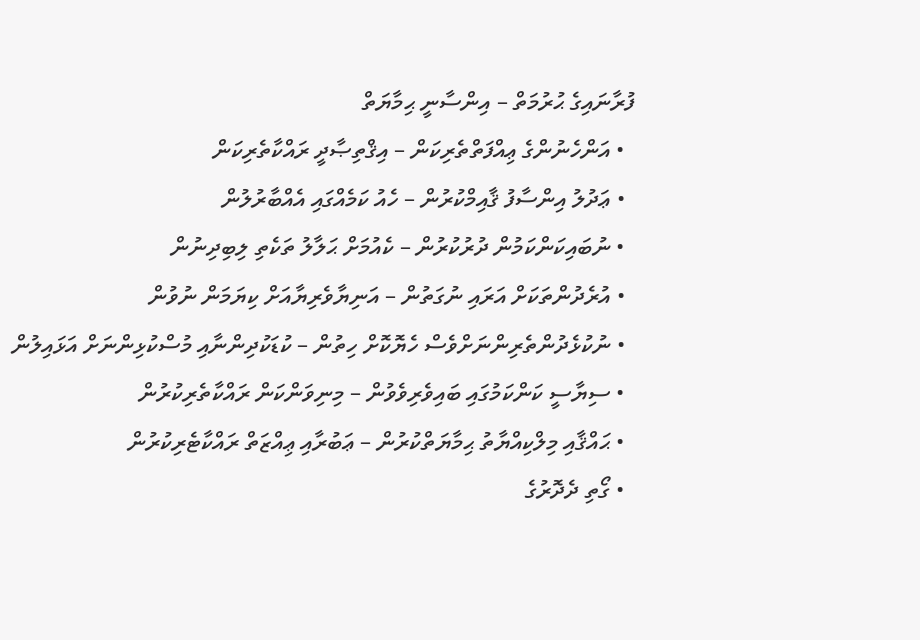ފުރާނައިގެ ޙުރުމަތް – އިންސާނީ ޙިމާޔަތް
  • އަންހެނުންގެ ޢިއްފަތްތެރިކަން – އިޤްތިޞާދީ ރައްކާތެރިކަން
  • ޢަދުލު އިންސާފު ޤާއިމްކުރުން – ހެއު ކަމެއްގައި އެއްބާރުލުން
  • ނުބައިކަންކަމުން ދުރުކުރުން – ކެއުމަށް ޙަލާލު ތަކެތި ލިބިދިނުން
  • އުރެދުންތަކަށް އަރައި ނުގަތުން – އަނިޔާވެރިޔާއަށް ކިޔަމަން ނުވުން
  • ނުކުޅެދުންތެރިންނަށްވެސް ހެޔޮކޮށް ހިތުން – ކުޑަކުދިންނާއި މުސްކުޅިންނަށް އަޅައިލުން
  • ސިޔާސީ ކަންކަމުގައި ބައިވެރިވެވުން – މިނިވަންކަން ރައްކާތެރިކުރުން
  • ޙައްޤާއި މިލްކިއްޔާތު ޙިމާޔަތްކުރުން – ޢަބުރާއި ޢިއްޒަތް ރައްކާޓެރިކުރުން
  • ގޯތި ދެދޮރުގެ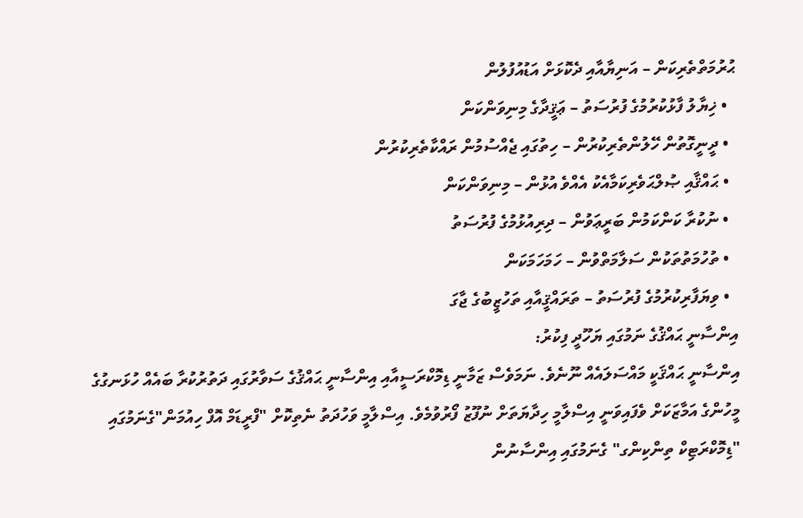ޙުރުމަތްތެރިކަން – އަނިޔާއާއި ދެކޮޅަށް އަޑުއުފުލުން
  • ޚިޔާލު ފާޅުކުރުމުގެ ފުރުސަތު – ޢަޤީދާގެ މިނިވަންކަން
  • ދީނީގޮތުން ހޭލުންތެރިކުރުން – ހިތުގައި ޖެއްސުމުން ރައްކާތެރިކުރުން
  • ޙައްޤާއި ޞުލްޙަވެރިކަމާއެކު އެއްވެ އުޅުން – މިނިވަންކަން
  • ނުކުރާ ކަންކަމުން ބަރީޢަވުން – ދިރިއުޅުމުގެ ފުރުސަތު
  • ތުހުމަތުތަކުން ސަލާމަތްވުން – ހަމަހަމަކަން
  • ވިޔަފާރިކުރުމުގެ ފުރުސަތު – ތަރައްޤީއާއި ތަހުޒީބުގެ ޖާގަ
އިންސާނީ ޙައްޤުގެ ނަމުގައި ޔަހޫދީ ފިކުރު:
އިންސާނީ ޙައްޤަކީ މައްސަލައެއް ނޫނެވެ. ނަމަވެސް ޒަމާނީ ޑިމޮކްރަސީއާއި އިންސާނީ ޙައްޤުގެ ސަވާރުގައި ދަތުރުކުރާ ބައެއް ހުޅަނގުގެ މީހުންގެ އަމާޒަކަށް ވެފައިވަނީ އިސްލާމީ ހިދާޔަތަށް ނުފޫޒު ފޯރުވުމެވެ. އިސްލާމީ ވަހުދަތު ނެތިކޮށް "ފްރީޑަމް އޮފް ހިއުމަން"ގެނަމުގައި "ޑިމޮކްރަޓިކް ތިންކިންގ" ގެނަމުގައި އިންސާނުން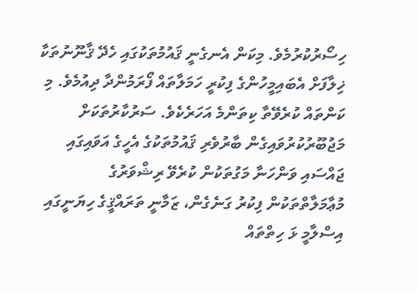ހިސޯރުކުރުމެވެ. މިކަން އެނގެނީ ޤައުމުތަކުގައި ހެދޭ ޤާނޫނުތަކާ ޚިލާފަށް އެބައިމީހުންގެ ފިކުރީ ހަމަލާތައް ފޯރަމުންދާ ދިއުމެވެ. މި ކަންތައް ކުރެވޭތާ ކިތަންމެ އަހަރެކެވެ. ސަރުކާރުތަކަށް މަޖުބޫރުކުރުވައިގެން ބާރުވެރި ޤައުމުތަކުގެ އެހީގެ އަވައިގައި ޖައްސައި ވަންހަނާ މަގުތަކުން ކުރެވޭ ރިޝްވަރުގެ މުޢާމަލާތްތަކުން ފިކުރު ގަނެގެން، ޒަމާނީ ތަރައްޤީގެ ހިޔަނީގައި އިސްލާމީ ޅަ ހިތްތައް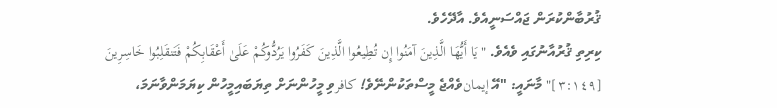ޤުރުބާންކުރަން ޖައްސަނީއެވެ. އާދޭހެވެ.
ކިރިތި ޤުރުއާނުގައި ވެއެވެ. "يَا أَيُّهَا الَّذِينَ آمَنُوا إِن تُطِيعُوا الَّذِينَ كَفَرُوا يَرُدُّوكُمْ عَلَىٰ أَعْقَابِكُمْ فَتَنقَلِبُوا خَاسِرِينَ [٣:١٤٩]" މާނައީ: "އޭ إيمانވެއްޖެ މީސްތަކުންނޭވެ! كافرވި މީހުންނަށް ތިޔަބައިމީހުން ކިޔަމަންވާނަމަ،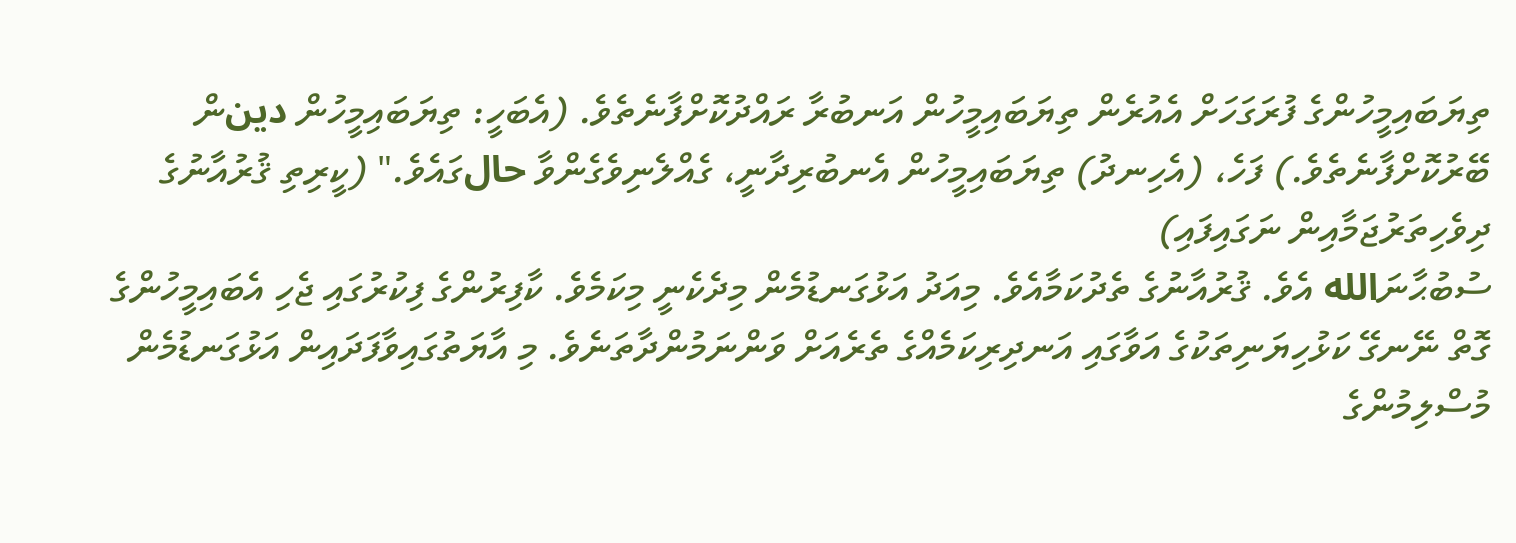ތިޔަބައިމީހުންގެ ފުރަގަހަށް އެއުރެން ތިޔަބައިމީހުން އަނބުރާ ރައްދުކޮށްފާނެތެވެ. (އެބަހީ: ތިޔަބައިމީހުން دينން ބޭރުކޮށްފާނެތެވެ.) ފަހެ، (އެހިނދު) ތިޔަބައިމީހުން އެނބުރިދާނީ، ގެއްލެނިވެގެންވާ حالގައެވެ." (ކީރިތި ޤުރުއާނުގެ ދިވެހިތަރުޖަމާއިން ނަގައިފައި)
ސުބުޙާނަالله އެވެ. ޤުރުއާނުގެ ތެދުކަމާއެވެ. މިއަދު އަޅުގަނޑުމެން މިދެކެނީ މިކަމެވެ. ކާފިރުންގެ ފިކުރުގައި ޖެހި އެބައިމީހުންގެ ގޮތް ނޭނގޭ ކަޅުހިޔަނިތަކުގެ އަވާގައި އަނދިރިކަމެއްގެ ތެރެއަށް ވަންނަމުންދާތަނެވެ. މި އާޔަތުގައިވާފަދައިން އަޅުގަނޑުމެން މުސްލިމުންގެ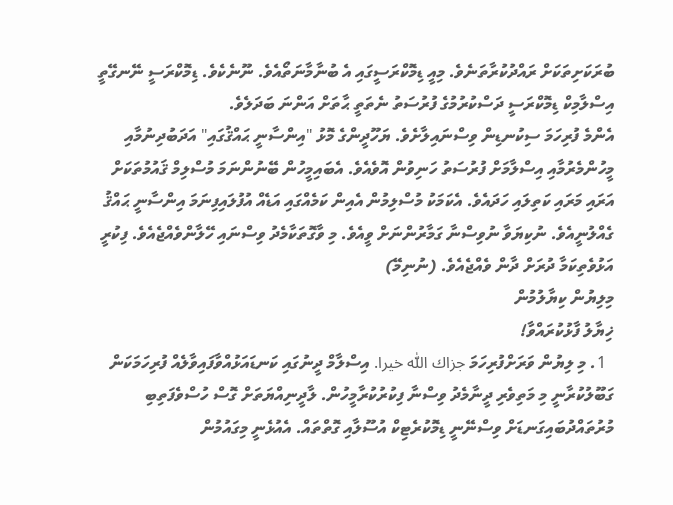ބުރަކަށިތަކަށް ރައްދުކުރާތަނެވެ. މިއީ ޑިމޮކްރަސީގައި އެ ބުނާމާނަތޯއެވެ. ނޫނެކެވެ. ޑިމޮކްރަސީ ނޭނގޭތީ އިސްލާމިކް ޑިމޮކްރަސީ ދަސްކުރުމުގެ ފުރުސަތު ނެތަތީ ޙާތަށް އަންނަ ބަދަލެވެ.
އެންމެ ފުރިހަމަ ސިކުނޑިން ވިސްނައިލާށެވެ. ޔަހޫދީންގެ މޮޅު "އިންސާނީ ޙައްޤުގައި" އަދަބުދިނުމާއި މީހުންމެރުމާއި އިސްލާމަށް ފުރުސަތު ހަނިވުން އޮވެއެވެ. އެބައިމީހުން ބޭނުންނަމަ މުސްލިމް ޤައުމުތަކަށް އަރައި މަރައި ކަތިލައި ހަދައެވެ. އެކަމަކު މުސްލިމުން އެއިން ކަމެއްގައި އަޑެއް އުފުލައިފިނަމަ އިންސާނީ ޙައްޤު ގެއްލުނީއެވެ. ނުކިޔަވާ ނުވިސްނާ ގަމާރުންނަށް ވީއެވެ. މި ވާގޮތަކާމެދު ވިސްނައި ހޭލާންވެއްޖެއެވެ. ފިކުރީ އަޅުވެތިކަމާ ދުރަށް ދާން ވެއްޖެއެވެ. (ނުނިމޭ)
މިލިޔުން ކިޔާލުމުން
ޚިޔާލު ފާޅުކުރައްވާ!
  1. މި ލިޔުން ވަރަށްފުރިހަމަ جزاك اللّٰه خيرا. އިސްލާމް ދީނުގައި ކަނޑައަޅުއްވާފައިވާލެއް ފުރިހަމަކަން ގަބޫލުކުރާނީ މި މަތިވެރި ދީނާމެދު ވިސްނާ ފިކުރުކުރާމީހުން. ލާދީނިއްޔަތަށް ގޮސް ހުސްވެފަތިބި މުރުތައްދުބައިގަނޑަށް ވިސްނޭނީ ޑިމޮކުރެޓިކް އުސޫލާއި ގޮތްތައް. އެއުޅެނީ މިގައުމުން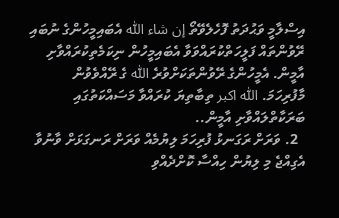އިސްލާމީ ވަޙުދަތު ފޮހެލެވޭތޯ إن شاء اللّٰه އެބައިމީހުންގެ ނުބައި ރޭވުންތައް ފަލީހަތްކުރައްވަވާ އެބައިމީހުން ނިކަމެތިކުރައްވާށި އާމީން. އެމީހުންގެ ރޭވުންތަކަށްވުރެ اللّٰه ގެ ރޭއްވެވުން މާފުރިހަމަ. اللّٰه اكبر ތިބާތިޔަ ކުރައްވާ މަސައްކަތުގައި ބަރަކާތްލައްވާށި އާމީން..
  2. ވަރަށް ރަގަނޅު ފުރިހަމަ ލިޔުމެއް ވަރަށް ރަނގަޅަށް ވާނުވާ އެގިއްޖެ މި ލިޔުން ހިއްސާ ކޮށްދެއްވި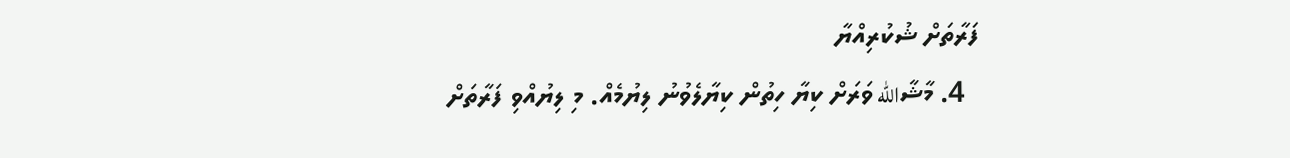ފަރާތަށް ޝުކުރިއްޔާ
  4. މާޝާالله ވަރަށް ކިޔާ ހިތުން ކިޔާލެވުނު ލިޔުމެއް. މި ލިޔުއްވި ފަރާތަށް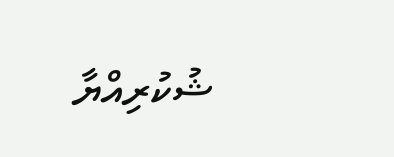ޝުކުރިއްޔާ